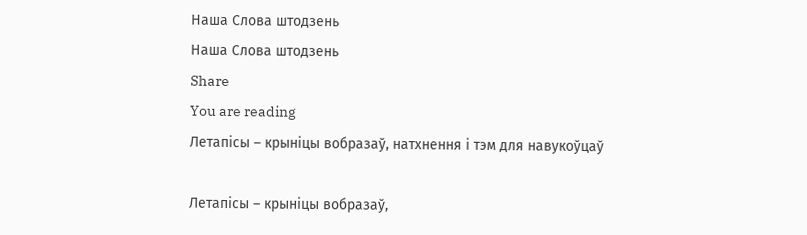Наша Слова штодзень
Наша Слова штодзень
Share
You are reading
Летапісы – крыніцы вобразаў, натхнення і тэм для навукоўцаў

Летапісы – крыніцы вобразаў,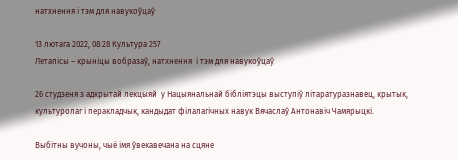натхнення і тэм для навукоўцаў

13 лютага 2022, 08:28 Культура 257
Летапісы – крыніцы вобразаў, натхнення  і тэм для навукоўцаў

26 студзеня з адкрытай лекцыяй  у Нацыянальнай бібліятэцы выступіў літаратуразнавец, крытык, культуролаг і перакладчык, кандыдат філалагічных навук Вячаслаў Антонавіч Чамярыцкі.

Выбітны вучоны, чыё імя ўвекавечана на сцяне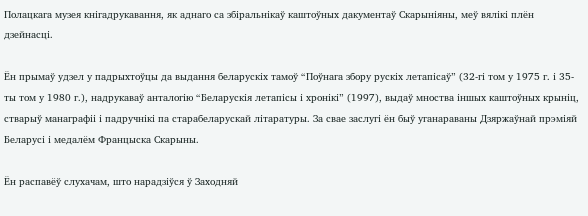Полацкага музея кнігадрукавання, як аднаго са збіральнікаў каштоўных дакументаў Скарыніяны, меў вялікі плён дзейнасці.

Ён прымаў удзел у падрыхтоўцы да выдання беларускіх тамоў “Поўнага збору рускіх летапісаў” (32-гі том у 1975 г. і 35-ты том у 1980 г.), надрукаваў анталогію “Беларускія летапісы і хронікі” (1997), выдаў мноства іншых каштоўных крыніц, стварыў манаграфіі і падручнікі па старабеларускай літаратуры. За свае заслугі ён быў уганараваны Дзяржаўнай прэміяй Беларусі і медалём Францыска Скарыны.

Ён распавёў слухачам, што нарадзіўся ў Заходняй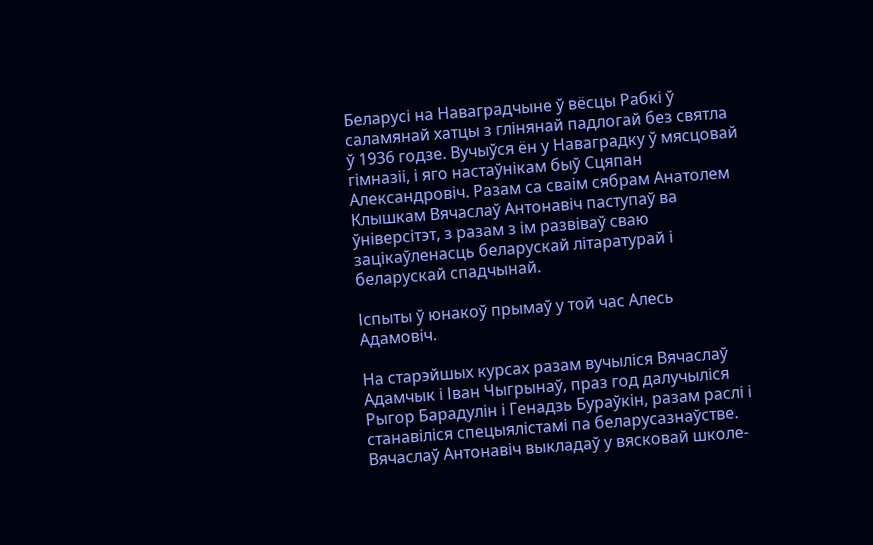Беларусі на Наваградчыне ў вёсцы Рабкі ў саламянай хатцы з глінянай падлогай без святла ў 1936 годзе. Вучыўся ён у Наваградку ў мясцовай гімназіі, і яго настаўнікам быў Сцяпан Александровіч. Разам са сваім сябрам Анатолем Клышкам Вячаслаў Антонавіч паступаў ва ўніверсітэт, з разам з ім развіваў сваю зацікаўленасць беларускай літаратурай і беларускай спадчынай.

Іспыты ў юнакоў прымаў у той час Алесь Адамовіч.

На старэйшых курсах разам вучыліся Вячаслаў Адамчык і Іван Чыгрынаў, праз год далучыліся Рыгор Барадулін і Генадзь Бураўкін, разам раслі і станавіліся спецыялістамі па беларусазнаўстве. Вячаслаў Антонавіч выкладаў у вясковай школе-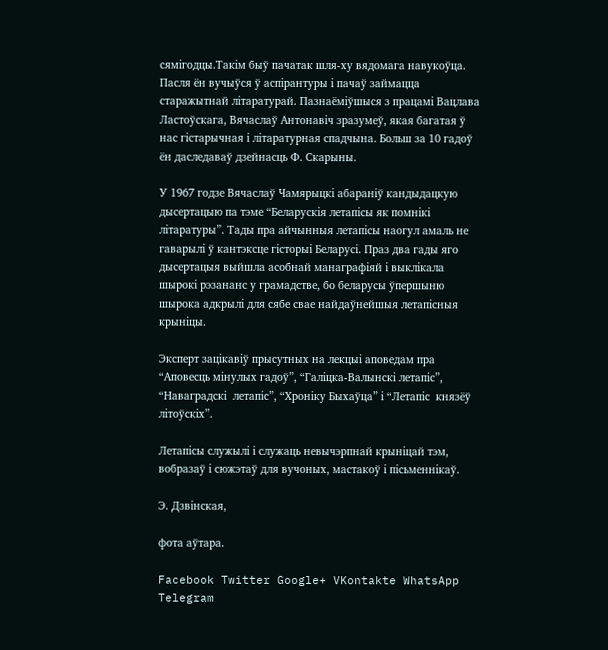сямігодцы.Такім быў пачатак шля-ху вядомага навукоўца. Пасля ён вучыўся ў аспірантуры і пачаў займацца старажытнай літаратурай. Пазнаёміўшыся з працамі Вацлава Ластоўскага, Вячаслаў Антонавіч зразумеў, якая багатая ў нас гістарычная і літаратурная спадчына. Больш за 10 гадоў ён даследаваў дзейнасць Ф. Скарыны.

У 1967 годзе Вячаслаў Чамярыцкі абараніў кандыдацкую дысертацыю па тэме “Беларускія летапісы як помнікі літаратуры”. Тады пра айчынныя летапісы наогул амаль не гаварылі ў кантэксце гісторыі Беларусі. Праз два гады яго дысертацыя выйшла асобнай манаграфіяй і выклікала шырокі рэзананс у грамадстве, бо беларусы ўпершыню шырока адкрылі для сябе свае найдаўнейшыя летапісныя крыніцы.

Эксперт зацікавіў прысутных на лекцыі аповедам пра “Аповесць мінулых гадоў”, “Галіцка-Валынскі летапіс”, “Наваградскі  летапіс”, “Хроніку Быхаўца” і “Летапіс  князёў літоўскіх”.

Летапісы служылі і служаць невычэрпнай крыніцай тэм, вобразаў і сюжэтаў для вучоных, мастакоў і пісьменнікаў.

Э. Дзвінская,

фота аўтара.

Facebook Twitter Google+ VKontakte WhatsApp Telegram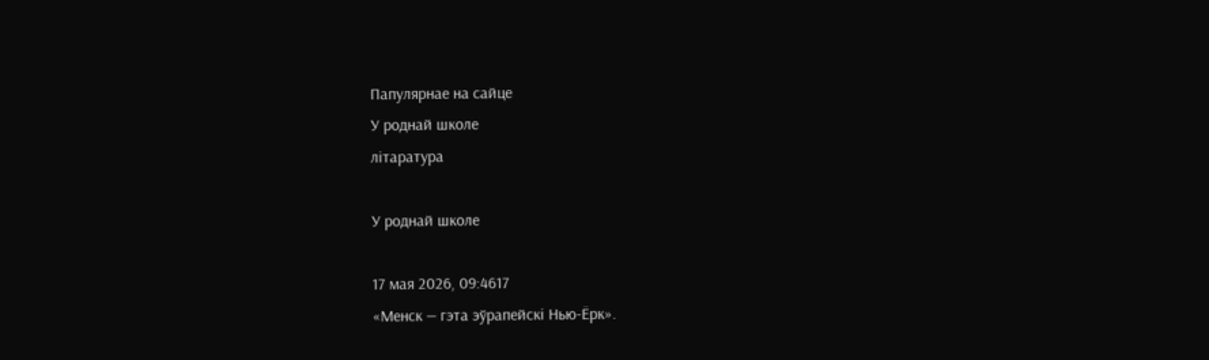Папулярнае на сайце
У роднай школе
літаратура

У роднай школе

17 мая 2026, 09:4617
«Менск — гэта эўрапейскі Нью-Ёрк».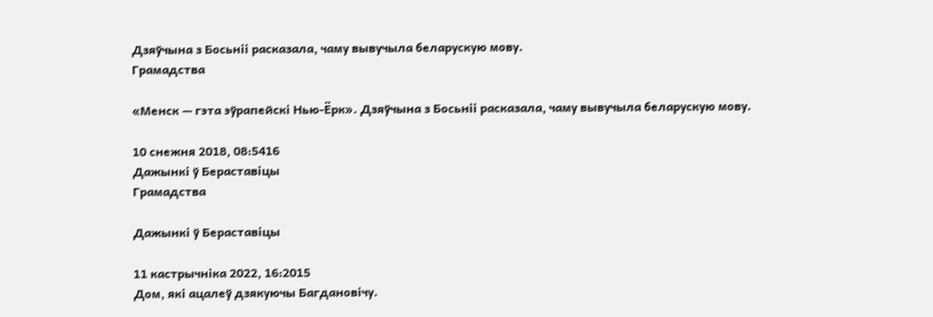Дзяўчына з Босьніі расказала, чаму вывучыла беларускую мову.
Грамадства

«Менск — гэта эўрапейскі Нью-Ёрк». Дзяўчына з Босьніі расказала, чаму вывучыла беларускую мову.

10 снежня 2018, 08:5416
Дажынкі ў Бераставіцы
Грамадства

Дажынкі ў Бераставіцы

11 кастрычніка 2022, 16:2015
Дом, які ацалеў дзякуючы Багдановічу.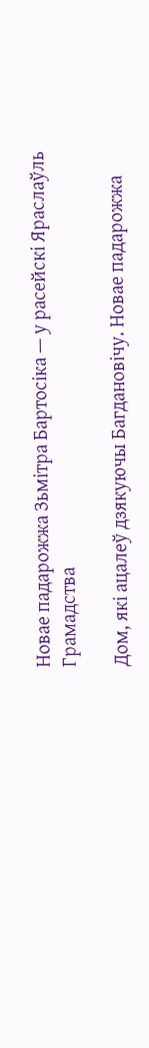Новае падарожжа Зьмітра Бартосіка — у расейскі Яраслаўль
Грамадства

Дом, які ацалеў дзякуючы Багдановічу. Новае падарожжа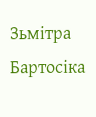Зьмітра Бартосіка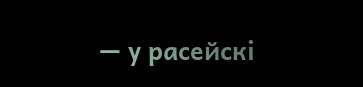— у расейскі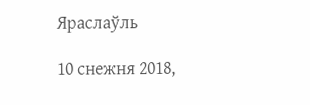Яраслаўль

10 снежня 2018,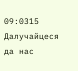09:0315
Далучайцеся да нас